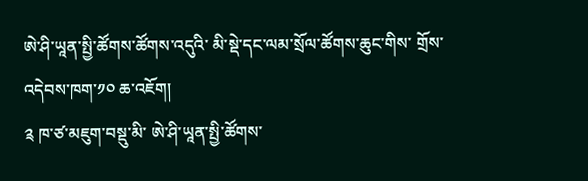ཨེ་ཤི་ཡཱན་སྤྱི་ཚོགས་ཚོགས་འདུའི་ མི་སྡེ་དང་ལམ་སྲོལ་ཚོགས་ཆུང་གིས་ གྲོས་འདེབས་ཁག་༡༠ ཆ་འཇོག།
༉ ཁ་ཙ་མཇུག་བསྡུ་མི་ ཨེ་ཤི་ཡཱན་སྤྱི་ཚོགས་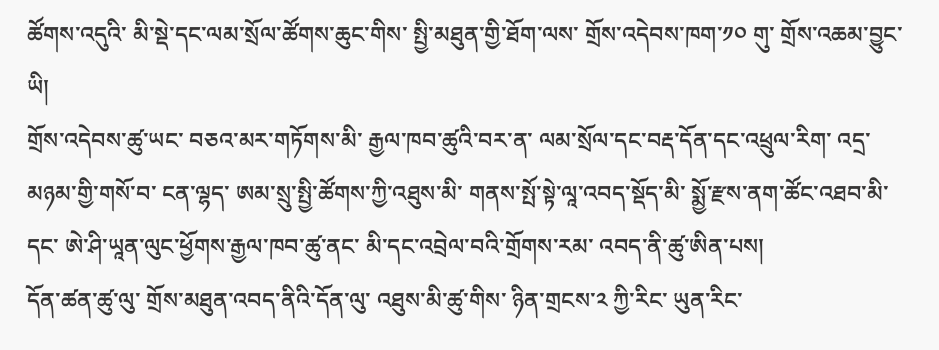ཚོགས་འདུའི་ མི་སྡེ་དང་ལམ་སྲོལ་ཚོགས་ཆུང་གིས་ སྤྱི་མཐུན་གྱི་ཐོག་ལས་ གྲོས་འདེབས་ཁག་༡༠ གུ་ གྲོས་འཆམ་བྱུང་ཡི།
གྲོས་འདེབས་ཚུ་ཡང་ བཅའ་མར་གཏོགས་མི་ རྒྱལ་ཁབ་ཚུའི་བར་ན་ ལམ་སྲོལ་དང་བརྡ་དོན་དང་འཕྲུལ་རིག་ འདྲ་མཉམ་གྱི་གསོ་བ་ ངན་ལྷད་ ཨམ་སྲུ་སྤྱི་ཚོགས་ཀྱི་འཐུས་མི་ གནས་སྤོ་སྟེ་ལཱ་འབད་སྡོད་མི་ སྨྱོ་རྫས་ནག་ཚོང་འཐབ་མི་དང་ ཨེ་ཤི་ཡཱན་ལུང་ཕྱོགས་རྒྱལ་ཁབ་ཚུ་ནང་ མི་དང་འབྲེལ་བའི་གྲོགས་རམ་ འབད་ནི་ཚུ་ཨིན་པས།
དོན་ཚན་ཚུ་ལུ་ གྲོས་མཐུན་འབད་ནིའི་དོན་ལུ་ འཐུས་མི་ཚུ་གིས་ ཉིན་གྲངས་༢ ཀྱི་རིང་ ཡུན་རིང་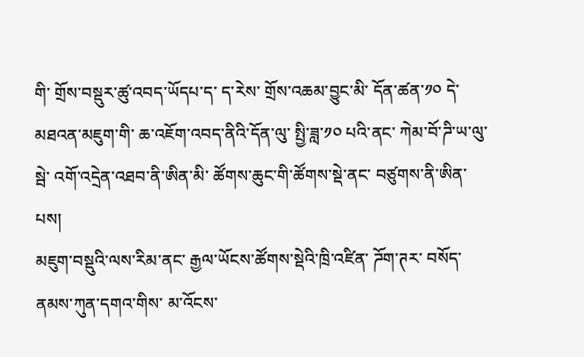གི་ གྲོས་བསྡུར་ཚུ་འབད་ཡོདཔ་ད་ ད་རེས་ གྲོས་འཆམ་བྱུང་མི་ དོན་ཚན་༡༠ དེ་ མཐའན་མཇུག་གི་ ཆ་འཇོག་འབད་ནིའི་དོན་ལུ་ སྤྱི་ཟླ་༡༠ པའི་ནང་ ཀེམ་བོ་ཌི་ཡ་ལུ་སྦེ་ འགོ་འདྲེན་འཐབ་ནི་ཨིན་མི་ ཚོགས་ཆུང་གི་ཚོགས་སྡེ་ནང་ བཙུགས་ནི་ཨིན་པས།
མཇུག་བསྡུའི་ལས་རིམ་ནང་ རྒྱལ་ཡོངས་ཚོགས་སྡེའི་ཁྲི་འཛིན་ ཌོག་ཊར་ བསོད་ནམས་ཀུན་དགའ་གིས་ མ་འོངས་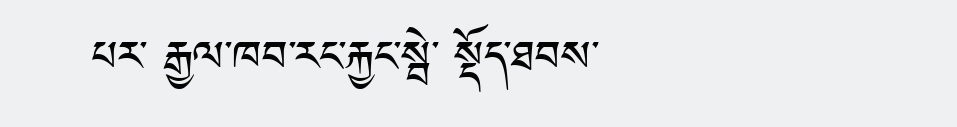པར་ རྒྱལ་ཁབ་རང་རྐྱང་སྦེ་ སྡོད་ཐབས་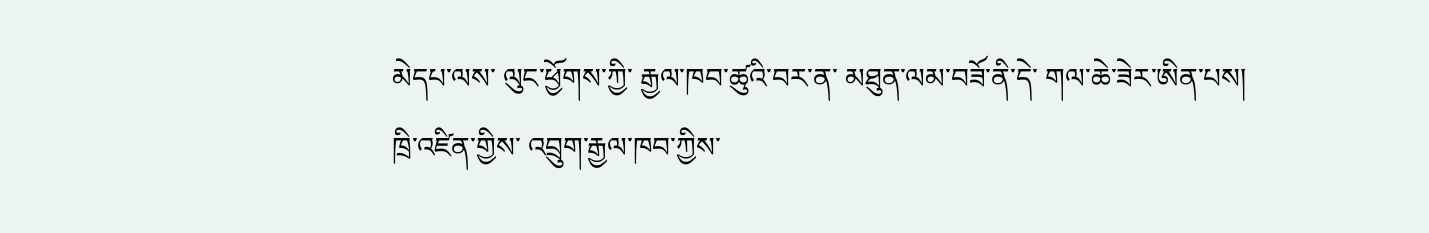མེདཔ་ལས་ ལུང་ཕྱོགས་ཀྱི་ རྒྱལ་ཁབ་ཚུའི་བར་ན་ མཐུན་ལམ་བཟོ་ནི་དེ་ གལ་ཆེ་ཟེར་ཨིན་པས།
ཁྲི་འཛིན་གྱིས་ འབྲུག་རྒྱལ་ཁབ་ཀྱིས་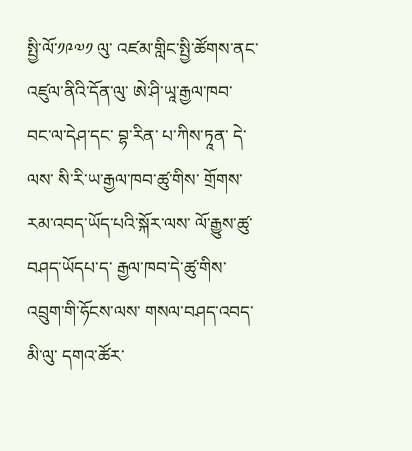སྤྱི་ལོ་༡༩༧༡ ལུ་ འཛམ་གླིང་སྤྱི་ཚོགས་ནང་ འཛུལ་ནིའི་དོན་ལུ་ ཨེ་ཤི་ཡཱ་རྒྱལ་ཁབ་ བང་ལ་དེཤ་དང་ བྷ་རིན་ པ་ཀིས་ཏཱན་ དེ་ལས་ སི་རི་ཡ་རྒྱལ་ཁབ་ཚུ་གིས་ གྲོགས་རམ་འབད་ཡོད་པའི་སྐོར་ལས་ ལོ་རྒྱུས་ཚུ་བཤད་ཡོདཔ་ད་ རྒྱལ་ཁབ་དེ་ཚུ་གིས་ འབྲུག་གི་ཧོངས་ལས་ གསལ་བཤད་འབད་མི་ལུ་ དགའ་ཚོར་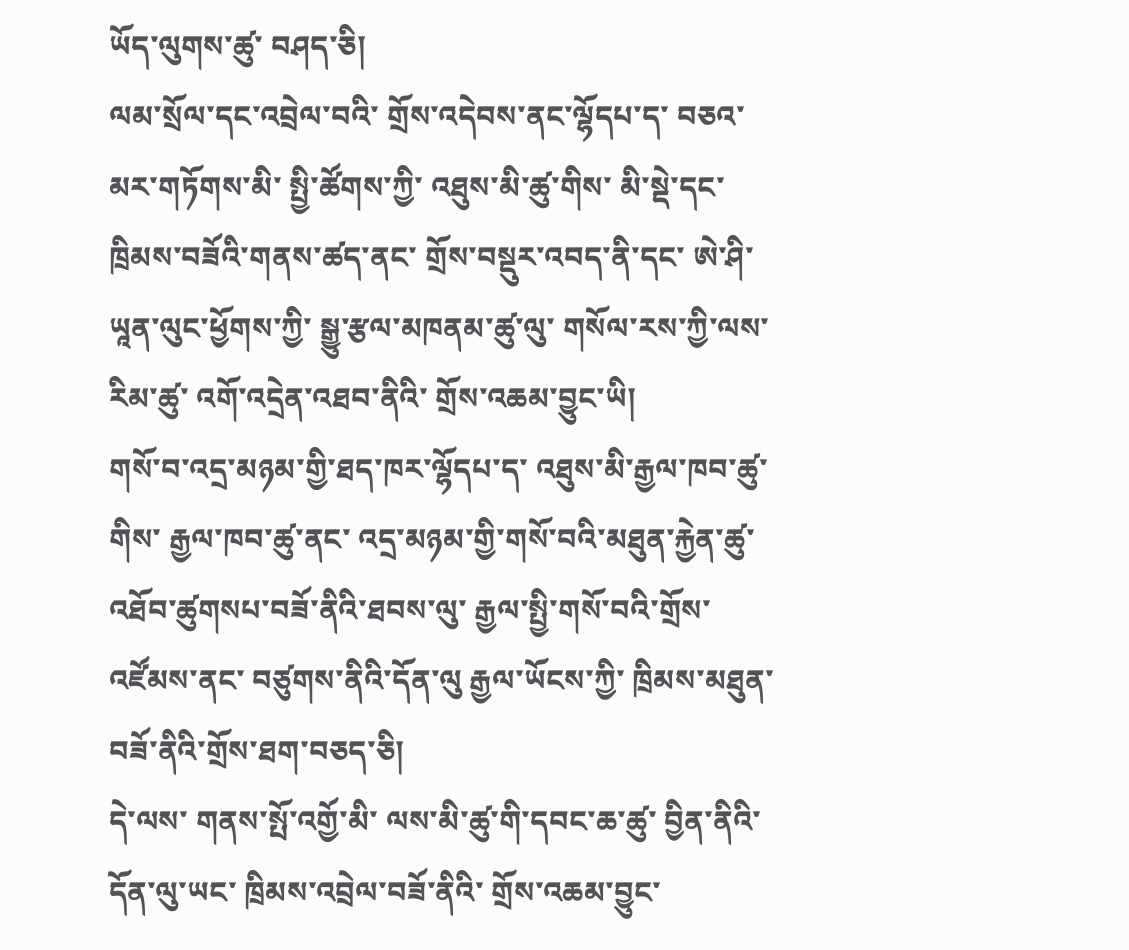ཡོད་ལུགས་ཚུ་ བཤད་ཅི།
ལམ་སྲོལ་དང་འབྲེལ་བའི་ གྲོས་འདེབས་ནང་ལྷོདཔ་ད་ བཅའ་མར་གཏོགས་མི་ སྤྱི་ཚོགས་ཀྱི་ འཐུས་མི་ཚུ་གིས་ མི་སྡེ་དང་ཁྲིམས་བཟོའི་གནས་ཚད་ནང་ གྲོས་བསྡུར་འབད་ནི་དང་ ཨེ་ཤི་ཡཱན་ལུང་ཕྱོགས་ཀྱི་ སྒྱུ་རྩལ་མཁནམ་ཚུ་ལུ་ གསོལ་རས་ཀྱི་ལས་རིམ་ཚུ་ འགོ་འདྲེན་འཐབ་ནིའི་ གྲོས་འཆམ་བྱུང་ཡི།
གསོ་བ་འདྲ་མཉམ་གྱི་ཐད་ཁར་ལྷོདཔ་ད་ འཐུས་མི་རྒྱལ་ཁབ་ཚུ་གིས་ རྒྱལ་ཁབ་ཚུ་ནང་ འདྲ་མཉམ་གྱི་གསོ་བའི་མཐུན་རྐྱེན་ཚུ་ འཐོབ་ཚུགསཔ་བཟོ་ནིའི་ཐབས་ལུ་ རྒྱལ་སྤྱི་གསོ་བའི་གྲོས་འཛོམས་ནང་ བཙུགས་ནིའི་དོན་ལུ རྒྱལ་ཡོངས་ཀྱི་ ཁྲིམས་མཐུན་བཟོ་ནིའི་གྲོས་ཐག་བཅད་ཅི།
དེ་ལས་ གནས་སྤོ་འགྱོ་མི་ ལས་མི་ཚུ་གི་དབང་ཆ་ཚུ་ བྱིན་ནིའི་དོན་ལུ་ཡང་ ཁྲིམས་འབྲེལ་བཟོ་ནིའི་ གྲོས་འཆམ་བྱུང་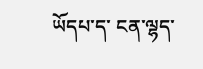ཡོདཔ་ད་ ངན་ལྷད་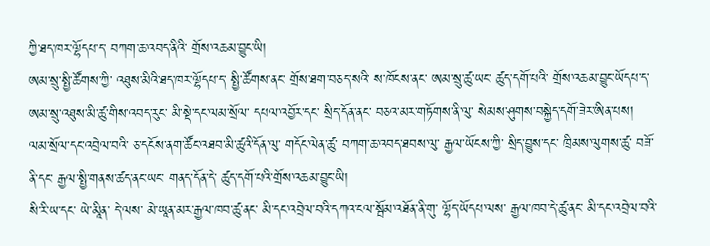ཀྱི་ཐད་ཁར་ལྷོདཔ་ད་ བཀག་ཆ་འབད་ནིའི་ གྲོས་འཆམ་བྱུང་ཡི།
ཨམ་སྲུ་སྤྱི་ཚོགས་ཀྱི་ འཐུས་མིའི་ཐད་ཁར་ལྷོདཔ་ད་ སྤྱི་ཚོགས་ནང་ གྲོས་ཐག་བཅད་སའི་ ས་ཁོངས་ནང་ ཨམ་སྲུ་ཚུ་ཡང་ ཚུད་དགོ་པའི་ གྲོས་འཆམ་བྱུང་ཡོདཔ་ད་ ཨམ་སྲུ་འཐུས་མི་ཚུ་གིས་འབད་རུང་ མི་སྡེ་དང་ལམ་སྲོལ་ དཔལ་འབྱོར་དང་ སྲིད་དོན་ནང་ བཅའ་མར་གཏོགས་ནི་ལུ་ སེམས་ཤུགས་བསྐྱེད་དགོ་ཟེར་ཨིན་པས།
ལམ་སྲོལ་དང་འབྲེལ་བའི་ ཅ་དངོས་ནག་ཚོང་འཐབ་མི་ཚུའི་དོན་ལུ་ གདོང་ལེན་ཚུ་ བཀག་ཆ་འབད་ཐབས་ལུ་ རྒྱལ་ཡོངས་ཀྱི་ སྲིད་བྱུས་དང་ ཁྲིམས་ལུགས་ཚུ་ བཟོ་ནི་དང་ རྒྱལ་སྤྱི་གནས་ཚད་ནང་ཡང་ གནད་དོན་དེ་ ཚུད་དགོ་པའི་གྲོས་འཆམ་བྱུང་ཡི།
སི་རི་ཡ་དང་ ཡེ་མཱིན་ དེ་ལས་ མེ་ཡཱན་མར་རྒྱལ་ཁབ་ཚུ་ནང་ མི་དང་འབྲེལ་བའི་དཀའ་ངལ་སྦོམ་འཐོན་ནི་གུ་ ལྷོད་ཡོདཔ་ལས་ རྒྱལ་ཁབ་དེ་ཚུ་ནང་ མི་དང་འབྲེལ་བའི་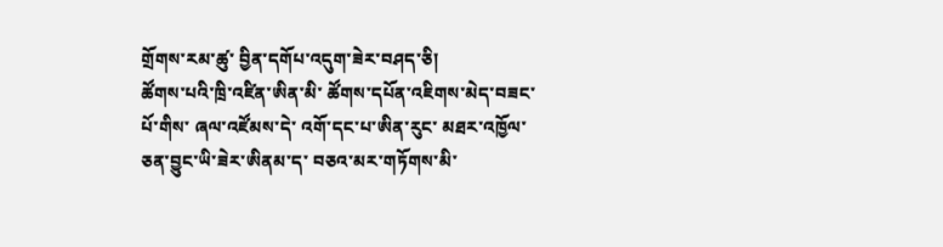གྲོགས་རམ་ཚུ་ བྱིན་དགོཔ་འདུག་ཟེར་བཤད་ཅི།
ཚོགས་པའི་ཁྲི་འཛིན་ཨིན་མི་ ཚོགས་དཔོན་འཇིགས་མེད་བཟང་པོ་གིས་ ཞལ་འཛོམས་དེ་ འགོ་དང་པ་ཨིན་རུང་ མཐར་འཁྱོལ་ཅན་བྱུང་ཡི་ཟེར་ཨིནམ་ད་ བཅའ་མར་གཏོགས་མི་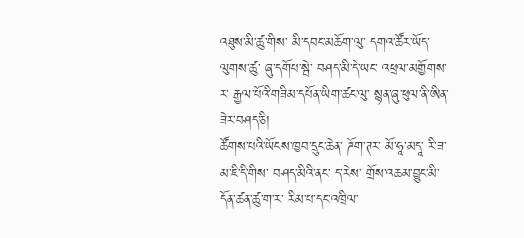འཐུས་མི་ཚུ་གིས་ མི་དབང་མཆོག་ལུ་ དགའ་ཚོར་ཡོད་ལུགས་ཚུ་ ཞུ་དགོཔ་སྦེ་ བཤད་མི་དེ་ཡང་ འཕྲལ་མགྱོགས་ར་ རྒྱལ་པོའི་གཟིམ་དཔོན་ཡིག་ཚང་ལུ་ སྙན་ཞུ་ཕུལ་ནི་ཨིན་ཟེར་བཤད་ཅི།
ཚོགས་པའི་ཡོངས་ཁྱབ་དྲུང་ཆེན་ ཌོག་ཊར་ མོ་ཧཱ་མདཱ་ རི་ཟ་ མ་ཇི་དི་གིས་ བཤད་མིའི་ནང་ ད་རེས་ གྲོས་འཆམ་བྱུང་མི་དོན་ཚན་ཚུ་ག་ར་ རིམ་པ་དང་འཁྲིལ་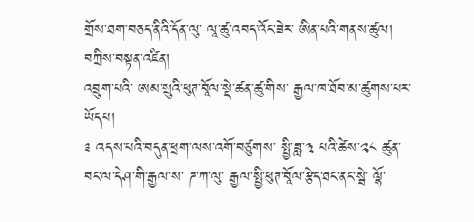གྲོས་ཐག་བཅད་ནིའི་དོན་ལུ་ ལཱ་ཚུ་འབད་འོང་ཟེར་ ཨིན་པའི་གནས་ཚུལ།
བཀྲིས་བསྟན་འཛིན།
འབྲུག་པའི་ ཨམ་སྲུའི་ཕུཊ་བཱོལ་སྡེ་ཚན་ཚུ་གིས་ རྒྱལ་ཁ་ཐོབ་མ་ཚུགས་པར་ཡོདཔ།
༉ འདས་པའི་བདུན་ཕྲག་ལས་འགོ་བཙུགས་ སྤྱི་ཟླ་༣ པའི་ཚེས་༢༨ ཚུན་ བང་ལ་དེཤ་གི་རྒྱལ་ས་ ཌ་ཀ་ལུ་ རྒྱལ་སྤྱི་ཕུཊ་བཱོལ་རྩེད་ཐང་ནང་སྦེ་ ལྷོ་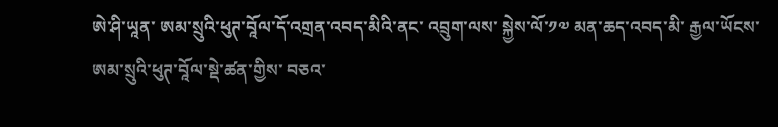ཨེ་ཤི་ཡཱན་ ཨམ་སྲུའི་ཕུཊ་བཱོལ་དོ་འགྲན་འབད་མིའི་ནང་ འབྲུག་ལས་ སྐྱེས་ལོ་༡༧ མན་ཆད་འབད་མི་ རྒྱལ་ཡོངས་ཨམ་སྲུའི་ཕུཊ་བཱོལ་སྡེ་ཚན་གྱིས་ བཅའ་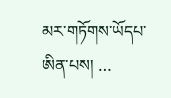མར་གཏོགས་ཡོདཔ་ཨིན་པས། …